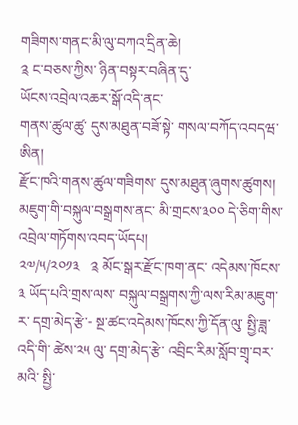གཟིགས་གནང་མི་ལུ་བཀའ་དྲིན་ཆེ།
༉ ང་བཅས་ཀྱིས་ ཉིན་བསྟར་བཞིན་དུ་
ཡོངས་འབྲེལ་འཆར་སྒོ་འདི་ནང་
གནས་ཚུལ་ཚུ་ དུས་མཐུན་བཟོ་སྟེ་ གསལ་བཀོད་འབདཝ་ཨིན།
རྫོང་ཁའི་གནས་ཚུལ་གཟིགས་ དུས་མཐུན་ཞུགས་ཚུགས།
མཇུག་གི་བསྐུལ་བསྒྲགས་ནང་ མི་གྲངས་༣༠༠ དེ་ཅིག་གིས་ འབྲེལ་གཏོགས་འབད་ཡོདཔ།
༢༧/༥/༢༠༡༣   ༉ མོང་སྒར་རྫོང་ཁག་ནང་ འདེམས་ཁོངས་༣ ཡོད་པའི་གྲས་ལས་ བསྐུལ་བསྒྲགས་ཀྱི་ལས་རིམ་མཇུག་ར་ དགྲ་མེད་རྩེ་- སྔ་ཚང་འདེམས་ཁོངས་ཀྱི་དོན་ལུ་ སྤྱི་ཟླ་འདི་གི་ ཚེས་༢༥ ལུ་ དགྲ་མེད་རྩེ་ འབྲིང་རིམ་སློབ་གྲྭ་བར་མའི་ སྤྱི་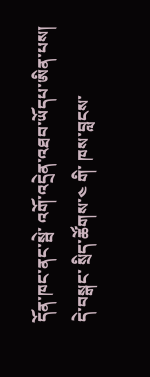དོན་ཁང་ནང་སྦེ་ འགོ་འདྲེན་འཐབ་ཡོདཔ་ཨིན་པས།
དེ་བསྒང་ སྲིད་ཚོགས་༤ གི་ ཁས་བླངས་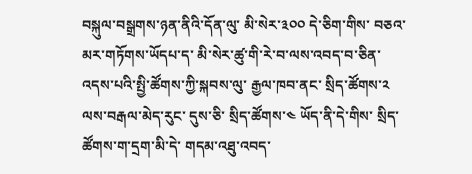བསྐུལ་བསྒྲགས་ཉན་ནིའི་དོན་ལུ་ མི་སེར་༣༠༠ དེ་ཅིག་གིས་ བཅའ་མར་གཏོགས་ཡོདཔ་ད་ མི་སེར་ཚུ་གི་རེ་བ་ལས་འབད་བ་ཅིན་ འདས་པའི་སྤྱི་ཚོགས་ཀྱི་སྐབས་ལུ་ རྒྱལ་ཁབ་ནང་ སྲིད་ཚོགས་༢ ལས་བརྒལ་མེད་རུང་ དུས་ཅི་ སྲིད་ཚོགས་༤ ཡོད་ནི་དེ་གིས་ སྲིད་ཚོགས་ག་དྲག་མི་དེ་ གདམ་འཐུ་འབད་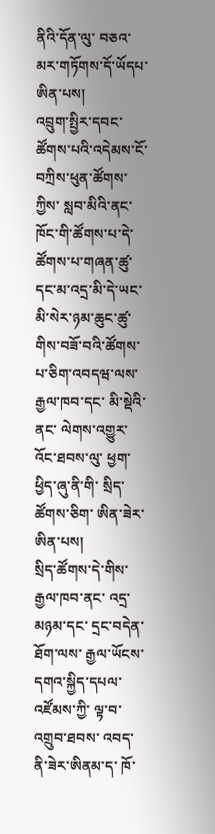ནིའི་དོན་ལུ་ བཅའ་མར་གཏོགས་དོ་ཡོདཔ་ཨིན་པས།
འབྲུག་སྤྱིར་དབང་ཚོགས་པའི་འདེམས་ངོ་ བཀྲིས་ཕུན་ཚོགས་ཀྱིས་ སླབ་མིའི་ནང་ ཁོང་གི་ཚོགས་པ་དེ་ ཚོགས་པ་གཞན་ཚུ་དང་མ་འདྲ་མི་དེ་ཡང་ མི་སེར་ཉམ་ཆུང་ཚུ་གིས་བཟོ་བའི་ཚོགས་པ་ཅིག་འབདཝ་ལས་ རྒྱལ་ཁབ་དང་ མི་སྡེའི་ནང་ ལེགས་འགྱུར་འོང་ཐབས་ལུ་ ཕྱག་ཕྱིད་ཞུ་ནི་གི་ སྲིད་ཚོགས་ཅིག་ ཨིན་ཟེར་ཨིན་པས།
སྲིད་ཚོགས་དེ་གིས་ རྒྱལ་ཁབ་ནང་ འདྲ་མཉམ་དང་ དྲང་བདེན་ཐོག་ལས་ རྒྱལ་ཡོངས་དགའ་སྐྱིད་དཔལ་འཛོམས་ཀྱི་ ལྟ་བ་འགྲུབ་ཐབས་ འབད་ནི་ཟེར་ཨིནམ་ད་ ཁོ་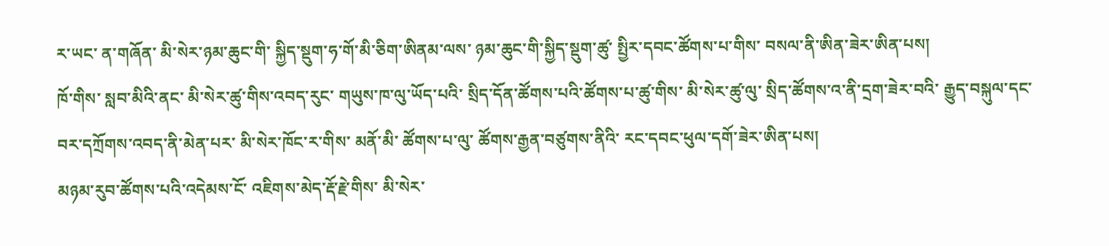ར་ཡང་ ན་གཞོན་ མི་སེར་ཉམ་ཆུང་གི་ སྐྱིད་སྡུག་ཧ་གོ་མི་ཅིག་ཨིནམ་ལས་ ཉམ་ཆུང་གི་སྐྱིད་སྡུག་ཚུ་ སྤྱིར་དབང་ཚོགས་པ་གིས་ བསལ་ནི་ཨིན་ཟེར་ཨིན་པས།
ཁོ་གིས་ སླབ་མིའི་ནང་ མི་སེར་ཚུ་གིས་འབད་རུང་ གཡུས་ཁ་ལུ་ཡོད་པའི་ སྲིད་དོན་ཚོགས་པའི་ཚོགས་པ་ཚུ་གིས་ མི་སེར་ཚུ་ལུ་ སྲིད་ཚོགས་འ་ནི་དྲག་ཟེར་བའི་ རྒྱུད་བསྐུལ་དང་ བར་དཀྲོགས་འབད་ནི་མེན་པར་ མི་སེར་ཁོང་ར་གིས་ མནོ་མི་ ཚོགས་པ་ལུ་ ཚོགས་རྒྱན་བཙུགས་ནིའི་ རང་དབང་ཕུལ་དགོ་ཟེར་ཨིན་པས།
མཉམ་རུབ་ཚོགས་པའི་འདེམས་ངོ་ འཇིགས་མེད་རྡོ་རྗེ་གིས་ མི་སེར་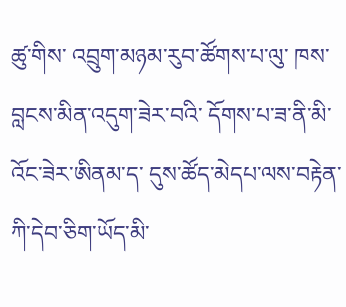ཚུ་གིས་ འབྲུག་མཉམ་རུབ་ཚོགས་པ་ལུ་ ཁས་བླངས་མིན་འདུག་ཟེར་བའི་ དོགས་པ་ཟ་ནི་མི་འོང་ཟེར་ཨིནམ་ད་ དུས་ཚོད་མེདཔ་ལས་བརྟེན་ ཀི་དེབ་ཅིག་ཡོད་མི་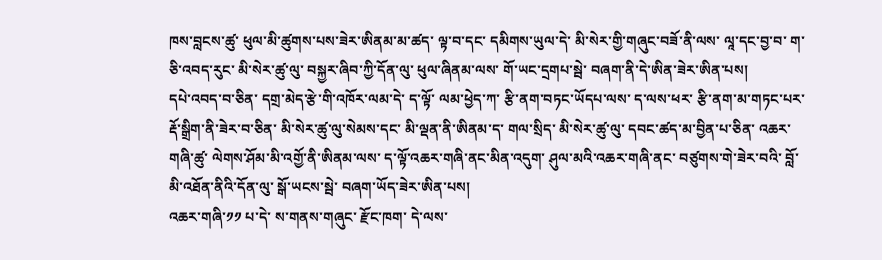ཁས་བླངས་ཚུ་ ཕུལ་མི་ཚུགས་པས་ཟེར་ཨིནམ་མ་ཚད་ ལྟ་བ་དང་ དམིགས་ཡུལ་དེ་ མི་སེར་གྱི་གཞུང་བཟོ་ནི་ལས་ ལཱ་དང་བྱ་བ་ ག་ཅི་འབད་རུང་ མི་སེར་ཚུ་ལུ་ བསྐྱར་ཞིབ་ཀྱི་དོན་ལུ་ ཕུལ་ཞིནམ་ལས་ གོ་ཡང་དྲགཔ་སྦེ་ བཞག་ནི་དེ་ཨིན་ཟེར་ཨིན་པས།
དཔེ་འབད་བ་ཅིན་ དགྲ་མེད་རྩེ་གི་འཁོར་ལམ་དེ་ ད་ལྟོ་ ལམ་ཕྱེད་ཀ་ རྩི་ནག་བཏང་ཡོདཔ་ལས་ ད་ལས་ཕར་ རྩི་ནག་མ་གཏང་པར་ རྡོ་སྒྲིག་ནི་ཟེར་བ་ཅིན་ མི་སེར་ཚུ་ལུ་སེམས་དང་ མི་ལྡན་ནི་ཨིནམ་ད་ གལ་སྲིད་ མི་སེར་ཚུ་ལུ་ དབང་ཚད་མ་བྱིན་པ་ཅིན་ འཆར་གཞི་ཚུ་ ལེགས་ཤོམ་མི་འགྱོ་ནི་ཨིནམ་ལས་ ད་ལྟོ་འཆར་གཞི་ནང་མིན་འདུག་ ཤུལ་མའི་འཆར་གཞི་ནང་ བཙུགས་གེ་ཟེར་བའི་ བློ་མི་འཐོན་ནིའི་དོན་ལུ་ སྒོ་ཡངས་སྦེ་ བཞག་ཡོད་ཟེར་ཨིན་པས།
འཆར་གཞི་༡༡ པ་དེ་ ས་གནས་གཞུང་ རྫོང་ཁག་ དེ་ལས་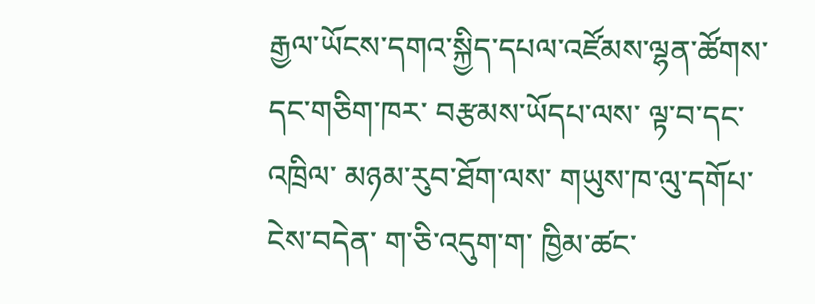རྒྱལ་ཡོངས་དགའ་སྐྱིད་དཔལ་འཛོམས་ལྷན་ཚོགས་དང་གཅིག་ཁར་ བརྩམས་ཡོདཔ་ལས་ ལྟ་བ་དང་འཁྲིལ་ མཉམ་རུབ་ཐོག་ལས་ གཡུས་ཁ་ལུ་དགོཔ་ངེས་བདེན་ ག་ཅི་འདུག་ག་ ཁྱིམ་ཚང་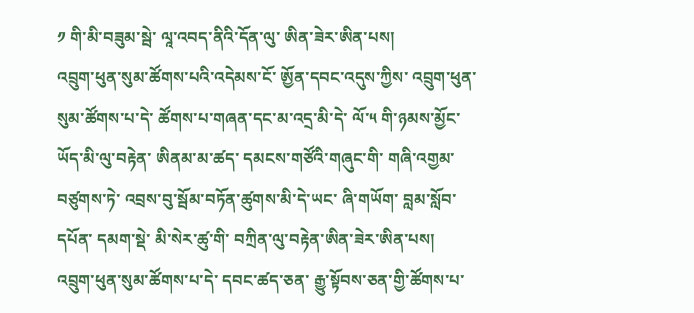༡ གི་མི་བཟུམ་སྦེ་ ལཱ་འབད་ནིའི་དོན་ལུ་ ཨིན་ཟེར་ཨིན་པས།
འབྲུག་ཕུན་སུམ་ཚོགས་པའི་འདེམས་ངོ་ ཨྱོན་དབང་འདུས་ཀྱིས་ འབྲུག་ཕུན་སུམ་ཚོགས་པ་དེ་ ཚོགས་པ་གཞན་དང་མ་འདྲ་མི་དེ་ ལོ་༥ གི་ཉམས་མྱོང་ཡོད་མི་ལུ་བརྟེན་ ཨིནམ་མ་ཚད་ དམངས་གཙོའི་གཞུང་གི་ གཞི་འགྱམ་བཙུགས་ཏེ་ འབྲས་བུ་སྦོམ་བཏོན་ཚུགས་མི་དེ་ཡང་ ཞི་གཡོག་ བླམ་སློབ་དཔོན་ དམག་སྡེ་ མི་སེར་ཚུ་གི་ བཀྲིན་ལུ་བརྟེན་ཨིན་ཟེར་ཨིན་པས།
འབྲུག་ཕུན་སུམ་ཚོགས་པ་དེ་ དབང་ཚད་ཅན་ རྒྱུ་སྟོབས་ཅན་གྱི་ཚོགས་པ་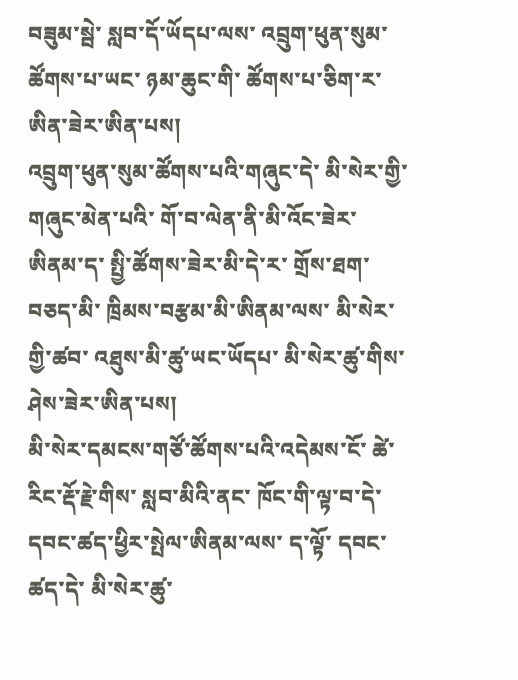བཟུམ་སྦེ་ སླབ་དོ་ཡོདཔ་ལས་ འབྲུག་ཕུན་སུམ་ཚོགས་པ་ཡང་ ཉམ་ཆུང་གི་ ཚོགས་པ་ཅིག་ར་ ཨིན་ཟེར་ཨིན་པས།
འབྲུག་ཕུན་སུམ་ཚོགས་པའི་གཞུང་དེ་ མི་སེར་གྱི་གཞུང་མེན་པའི་ གོ་བ་ལེན་ནི་མི་འོང་ཟེར་ཨིནམ་ད་ སྤྱི་ཚོགས་ཟེར་མི་དེ་ར་ གྲོས་ཐག་བཅད་མི་ ཁྲིམས་བརྩམ་མི་ཨིནམ་ལས་ མི་སེར་གྱི་ཚབ་ འཐུས་མི་ཚུ་ཡང་ཡོདཔ་ མི་སེར་ཚུ་གིས་ ཤེས་ཟེར་ཨིན་པས།
མི་སེར་དམངས་གཙོ་ཚོགས་པའི་འདེམས་ངོ་ ཚེ་རིང་རྡོ་རྗེ་གིས་ སླབ་མིའི་ནང་ ཁོང་གི་ལྟ་བ་དེ་ དབང་ཚད་ཕྱིར་སྤེལ་ཨིནམ་ལས་ ད་ལྟོ་ དབང་ཚད་དེ་ མི་སེར་ཚུ་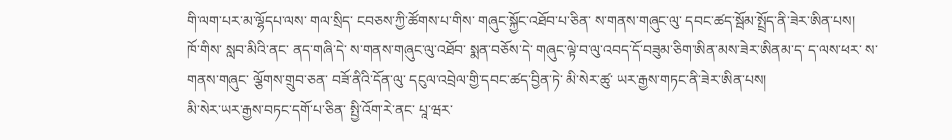གི་ལག་པར་མ་ལྷོདཔ་ལས་ གལ་སྲིད་ ངབཅས་ཀྱི་ཚོགས་པ་གིས་ གཞུང་སྐྱོང་འཐོབ་པ་ཅིན་ ས་གནས་གཞུང་ལུ་ དབང་ཚད་སྦོམ་སྤྲོད་ནི་ཟེར་ཨིན་པས།
ཁོ་གིས་ སླབ་མིའི་ནང་ ནད་གཞི་དེ་ ས་གནས་གཞུང་ལུ་འཐོབ་ སྨན་བཅོས་དེ་ གཞུང་ལྟེ་བ་ལུ་འབད་དོ་བཟུམ་ཅིག་ཨིན་མས་ཟེར་ཨིནམ་ད་ ད་ལས་ཕར་ ས་གནས་གཞུང་ ལྕོགས་གྲུབ་ཅན་ བཟོ་ནིའི་དོན་ལུ་ དངུལ་འབྲེལ་གྱི་དབང་ཚད་བྱིན་ཏེ་ མི་སེར་ཚུ་ ཡར་རྒྱས་གཏང་ནི་ཟེར་ཨིན་པས།
མི་སེར་ཡར་རྒྱས་བཏང་དགོ་པ་ཅིན་ སྤྱི་འོག་རེ་ནང་ པཱ་ཝར་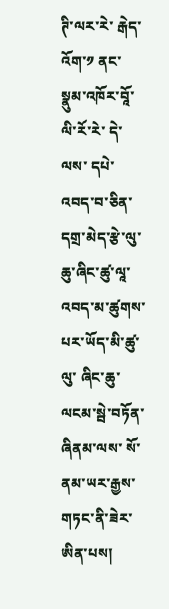ཊི་ལར་རེ་ རྒེད་འོག་༡ ནང་ སྣུམ་འཁོར་བཱོ་ལི་རོ་རེ་ དེ་ལས་ དཔེ་འབད་བ་ཅིན་ དགྲ་མེད་རྩེ་ལུ་ ཆུ་ཞིང་ཚུ་ལཱ་འབད་མ་ཚུགས་པར་ཡོད་མི་ཚུ་ལུ་ ཞིང་ཆུ་ལངམ་སྦེ་བཏོན་ཞིནམ་ལས་ སོ་ནམ་ཡར་རྒྱས་ གཏང་ནི་ཟེར་ཨིན་པས།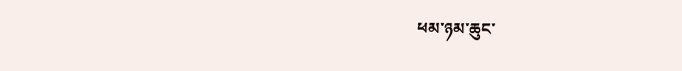ཕམ་ཉམ་ཆུང་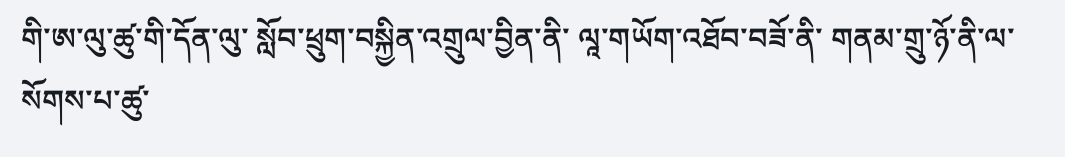གི་ཨ་ལུ་ཚུ་གི་དོན་ལུ་ སློབ་ཕྲུག་བསྐྱིན་འགྲུལ་བྱིན་ནི་ ལཱ་གཡོག་འཐོབ་བཟོ་ནི་ གནམ་གྲུ་ཉོ་ནི་ལ་སོགས་པ་ཚུ་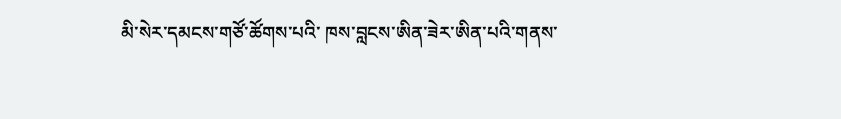མི་སེར་དམངས་གཙོ་ཚོགས་པའི་ ཁས་བླངས་ཨིན་ཟེར་ཨིན་པའི་གནས་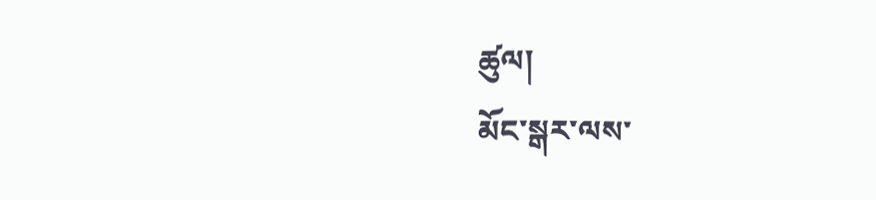ཚུལ།
མོང་སྒར་ལས་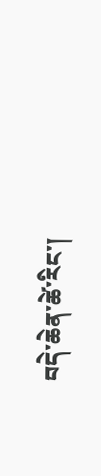བདེ་ཆེན་ཚེ་རིང་།